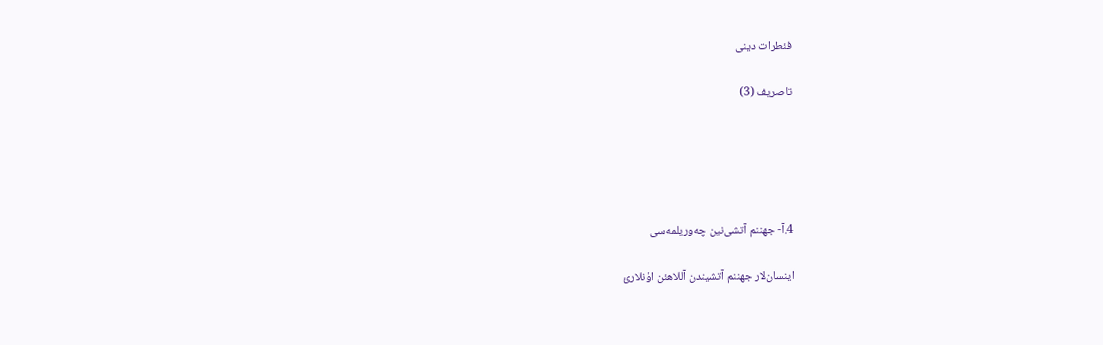فئطرات دینی

تاصریف (3)





4.آ- جهننم آتشی‌نین چەوریلمەسی

اینسان‌لار جهننم آتشیندن آللاهئن اۇنلارئ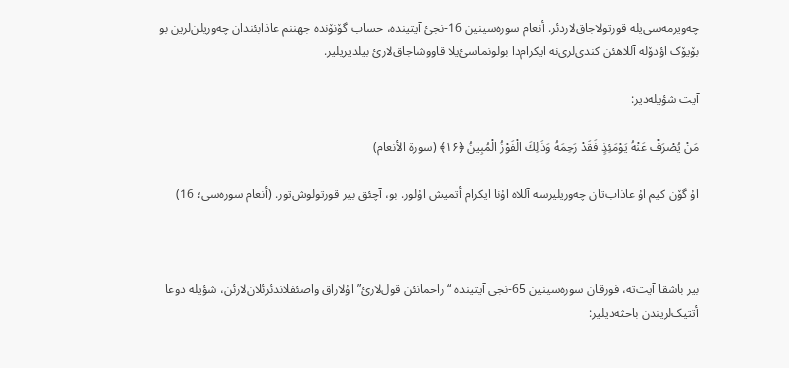چەویرمەسی‌یلە قورتولاجاق‌لاردئر. أنعام سورەسینین 16-نجئ آیتیندە، حساب گۆنۆندە جهننم عاذابئندان چەوریلن‌لرین بو بۆیۆک اؤدۆلە آللاهئن کندی‌لری‌نە ایکرام‌دا بولونماسئ‌یلا قاووشاجاق‌لارئ بیلدیریلیر.

آیت شؤیلەدیر:

مَنْ يُصْرَفْ عَنْهُ يَوْمَئِذٍ فَقَدْ رَحِمَهُ وَذَلِكَ الْفَوْزُ الْمُبِينُ ﴿۱۶﴾ (سورة الأنعام)

اۇ گۆن کیم اۇ عاذاب‌تان چەوریلیرسە آللاە اۇنا ایکرام أتمیش اۇلور. بو، آچئق بیر قورتولوش‌تور. (أنعام سورەسی؛ 16)



بیر باشقا آیت‌تە، فورقان سورەسینین 65-نجی آیتیندە “راحمانئن قول‌لارئ” اۇلاراق واصئفلاندئرئلان‌لارئن، شؤیلە دوعا أتتیک‌لریندن باحثەدیلیر: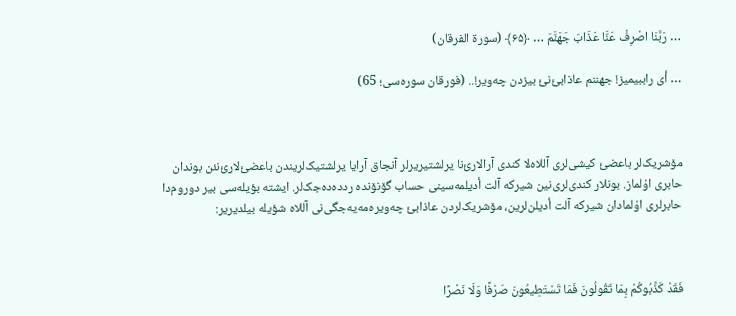… رَبَّنَا اصْرِفْ عَنَّا عَذَابَ جَهَنَّمَ … ﴿۶۵﴾ (سورة الفرقان)

… أی راببیمیز! جهننم عاذابئ‌نئ بیزدن چەویر!.. (فورقان سورەسی؛ 65)



مۆشریک‌لر باعضئ کیشی‌لری آللاەلا کندی آرالارئ‌نا یرلشتیریرلر آنجاق آرایا یرلشتیک‌لریندن باعضئ‌لارئ‌نئن بوندان حابری اۇلماز. بونلار کندی‌لری‌نین شیرکە آلت أدیلمەسینی حساب گۆنۆندە رددەدەجک‌لر. ایشتە بؤیلەسی بیر دوروم‌دا حابرلری اۇلمادان شیرکە آلت أدیلن‌لرین، مۆشریک‌لردن عاذابئ چەویرەمەیەجگی‌نی آللاە شؤیلە بیلدیریر:



فَقَدْ كَذَّبُوكُمْ بِمَا تَقُولُونَ فَمَا تَسْتَطِيعُونَ صَرْفًا وَلَا نَصْرًا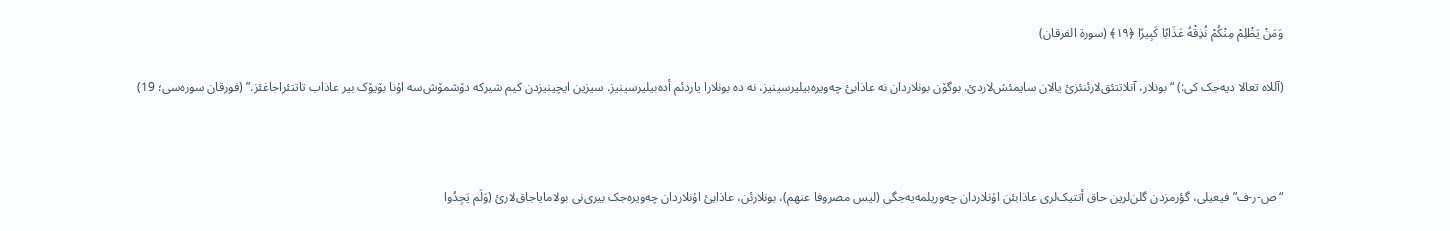وَمَنْ يَظْلِمْ مِنْكُمْ نُذِقْهُ عَذَابًا كَبِيرًا ﴿۱۹﴾ (سورة الفرقان)

(آللاە تعالا دیەجک کی:) “بونلار، آنلاتتئق‌لارئنئزئ یالان سایمئش‌لاردئ. بوگۆن بونلاردان نە عاذابئ چەویرەبیلیرسینیز، نە دە بونلارا یاردئم أدەبیلیرسینیز. سیزین ایچینیزدن کیم شیرکە دۆشمۆش‌سە اۇنا بۆیۆک بیر عاذاب تاتتئراجاغئز.” (فورقان سورەسی؛ 19)



“ص-ر-ف” فیعیلی، گؤرمزدن گلن‌لرین حاق أتتیک‌لری عاذابئن اۇنلاردان چەوریلمەیەجگی (لیس مصروفا عنهم)، بونلارئن، عاذابئ اۇنلاردان چەویرەجک بیری‌نی بولامایاجاق‌لارئ (وَلَم یَجِدُوا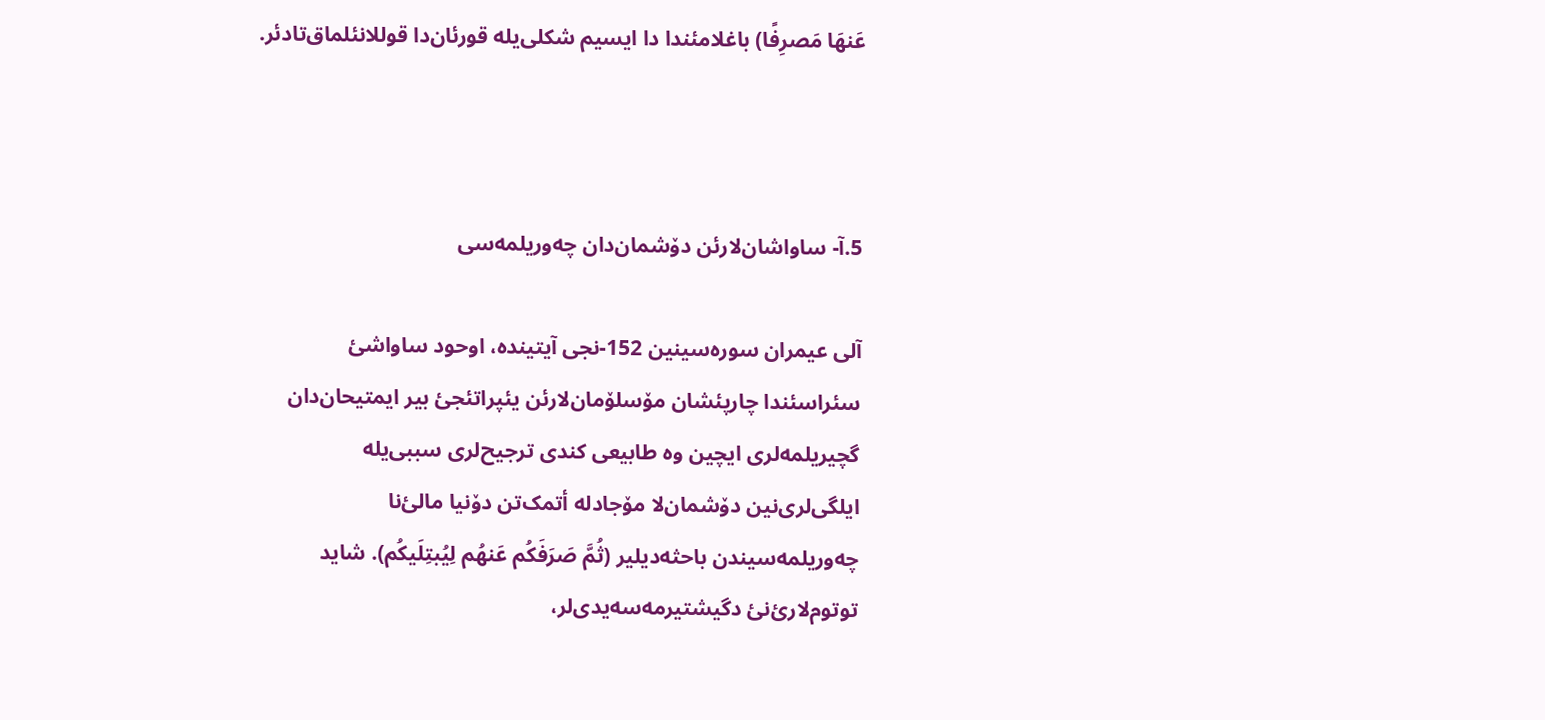عَنهَا مَصرِفًا) باغلامئندا دا ایسیم شکلی‌یلە قورئان‌دا قوللانئلماق‌تادئر.



5.آ- ساواشان‌لارئن دۆشمان‌دان چەوریلمەسی

آلی عیمران سورەسینین 152-نجی آیتیندە، اوحود ساواشئ سئراسئندا چارپئشان مۆسلۆمان‌لارئن یئپراتئجئ بیر ایمتیحان‌دان گچیریلمەلری ایچین وە طابیعی کندی ترجیح‌لری سببی‌یلە ایلگی‌لری‌نین دۆشمان‌لا مۆجادلە أتمک‌تن دۆنیا مالئ‌نا چەوریلمەسیندن باحثەدیلیر (ثُمَّ صَرَفَکُم عَنهُم لِیُبتِلَیکُم). شاید توتوم‌لارئ‌نئ دگیشتیرمەسەیدی‌لر،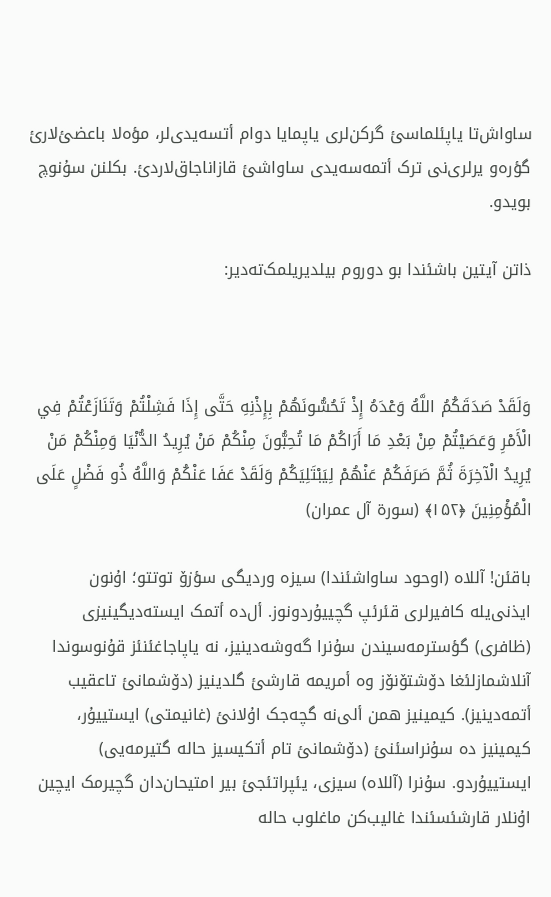ساواش‌تا یاپئلماسئ گرکن‌لری یاپمایا دوام أتسەیدی‌لر، مؤەلا باعضئ‌لارئ گؤرەو یرلری‌نی ترک أتمەسەیدی ساواشئ قازاناجاق‌لاردئ. بکلنن سۇنوچ بویدو.

ذاتن آیتین باشئندا بو دوروم بیلدیریلمک‌تەدیر:



وَلَقَدْ صَدَقَكُمُ اللَّهُ وَعْدَهُ إِذْ تَحُسُّونَهُمْ بِإِذْنِهِ حَتَّى إِذَا فَشِلْتُمْ وَتَنَازَعْتُمْ فِي الْأَمْرِ وَعَصَيْتُمْ مِنْ بَعْدِ مَا أَرَاكُمْ مَا تُحِبُّونَ مِنْكُمْ مَنْ يُرِيدُ الدُّنْيَا وَمِنْكُمْ مَنْ يُرِيدُ الْآخِرَةَ ثُمَّ صَرَفَكُمْ عَنْهُمْ لِيَبْتَلِيَكُمْ وَلَقَدْ عَفَا عَنْكُمْ وَاللَّهُ ذُو فَضْلٍ عَلَى الْمُؤْمِنِينَ ﴿۱۵۲﴾ (سورة آل عمران)

باقئن! آللاە (اوحود ساواشئندا) سیزە وردیگی سؤزۆ توتتو؛ اۇنون ایذنی‌یلە کافیرلری قئرئپ گچییۇردونوز. أل‌دە أتمک ایستەدیگینیزی (ظافری) گؤسترمەسیندن سۇنرا گەوشەدینیز، نە یاپاجاغئنئز قۇنوسوندا آنلاشمازلئغا دۆشتۆنۆز وە أمریمە قارشئ گلدینیز (دۆشمانئ تاعقیب أتمەدینیز). کیمینیز همن ألی‌نە گچەجک اۇلانئ (غانیمتی) ایستییۇر، کیمینیز دە سۇنراسئنئ (دۆشمانئ تام أتکیسیز حالە گتیرمەیی) ایستییۇردو. سۇنرا (آللاە) سیزی، یئپراتئجئ بیر امتیحان‌دان گچیرمک ایچین اۇنلار قارشئسئندا غالیب‌کن ماغلوب حالە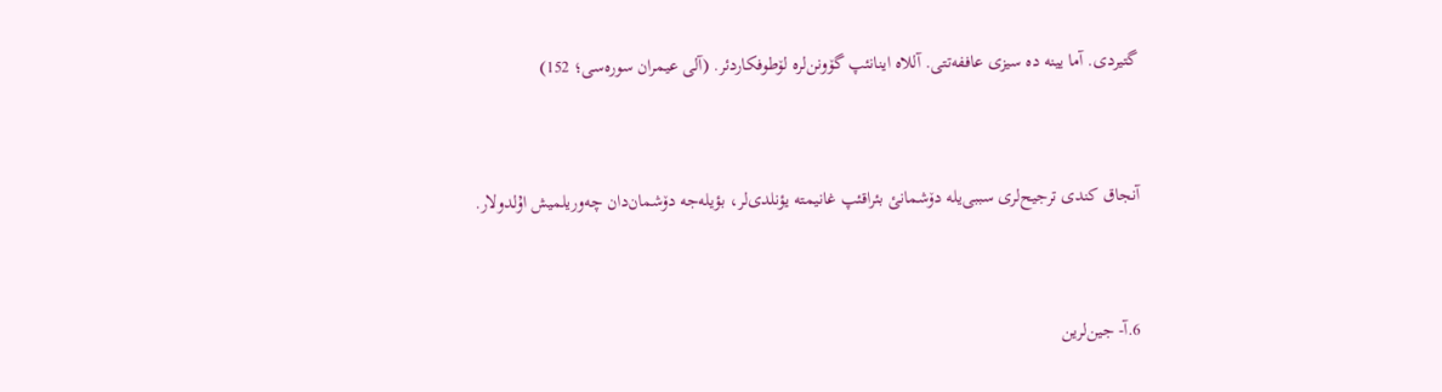گتیردی. آما یینە دە سیزی عاففەتتی. آللاە اینانئپ گۆونن‌لرە لۆطوفکاردئر. (آلی عیمران سورەسی؛ 152)



آنجاق کندی ترجیح‌لری سببی‌یلە دۆشمانئ بئراقئپ غانیمتە یؤنلدی‌لر، بؤیلەجە دۆشمان‌دان چەوریلمیش اۇلدولار.



6.آ- جین‌لرین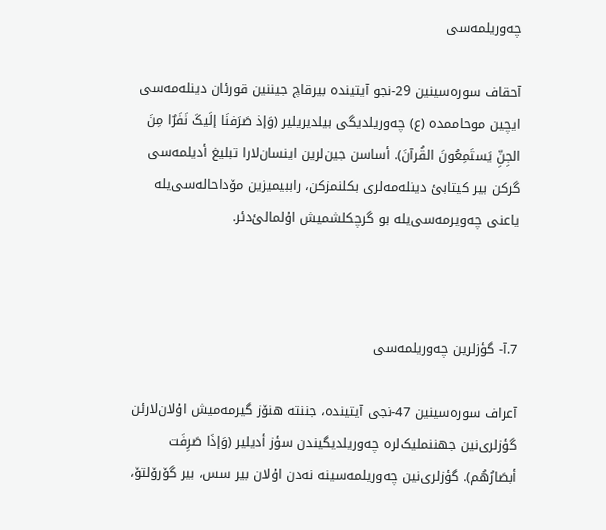چەوریلمەسی

آحقاف سورەسینین 29-نجو آیتیندە بیرقاچ جیننین قورئان دینلەمەسی ایچین موحاممدە (ع) چەوریلدیگی بیلدیریلیر (وَإذ صَرَفنَا إلَیکَ نَفَرٌا مِنَ الجِنِّ یَستَمِعُونَ القُرآنَ). أساسن جین‌لرین اینسان‌لارا تبلیغ أدیلمەسی گرکن بیر کیتابئ دینلەمەلری بکلنمزکن، راببیمیزین مۆداحالەسی‌یلە یاعنی چەویرمەسی‌یلە بو گرچکلشمیش اۇلمالئ‌دئر.



7.آ- گؤزلرین چەوریلمەسی

آعراف سورەسینین 47-نجی آیتیندە، جننتە هنۆز گیرمەمیش اۇلان‌لارئن گؤزلری‌نین جهننملیک‌لرە چەوریلدیگیندن سؤز أدیلیر (وَإذَا صَرِفَت أبصَارُهُم). گؤزلری‌نین چەوریلمەسینە نەدن اۇلان بیر سس، بیر گۆرۆلتۆ،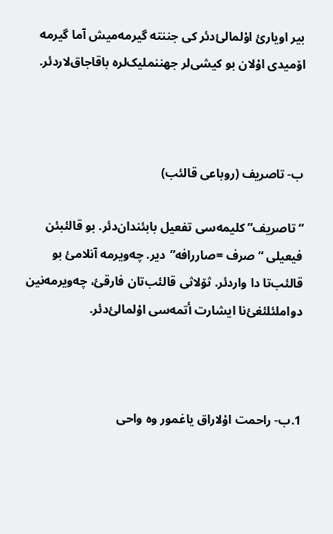بیر اویارئ اۇلمالئ‌دئر کی جننتە گیرمەمیش آما گیرمە اۆمیدی اۇلان بو کیشی‌لر جهننملیک‌لرە باقاجاق‌لاردئر.



ب- تاصریف (روباعی قالئب)

“تاصریف” کلیمەسی تفعیل بابئندان‌دئر. بو قالئبئن فیعیلی “صرف =صاررافە”دیر. چەویرمە آنلامئ بو قالئب‌تا دا واردئر. ثۆلاثی قالئب‌تان فارقئ، چەویرمەنین دواملئلئغئ‌نا ایشارت أتمەسی اۇلمالئ‌دئر.



1.ب- راحمت اۇلاراق یاغمور وە واحی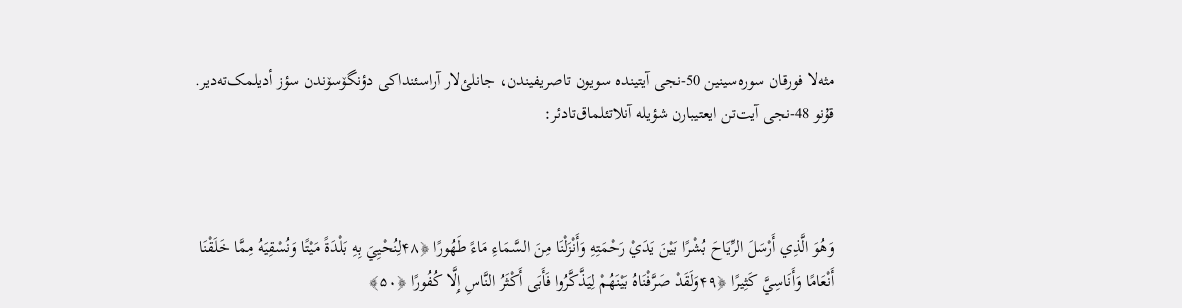مثەلا فورقان سورەسینین 50-نجی آیتیندە سویون تاصریفیندن، جانلئ‌لار آراسئنداکی دؤنگۆسۆندن سؤز أدیلمک‌تەدیر. قۇنو 48-نجی آیت‌تن ایعتیبارن شؤیلە آنلاتئلماق‌تادئر:



وَهُوَ الَّذِي أَرْسَلَ الرِّيَاحَ بُشْرًا بَيْنَ يَدَيْ رَحْمَتِهِ وَأَنْزَلْنَا مِنَ السَّمَاءِ مَاءً طَهُورًا ﴿۴۸لِنُحْيِيَ بِهِ بَلْدَةً مَيْتًا وَنُسْقِيَهُ مِمَّا خَلَقْنَا أَنْعَامًا وَأَنَاسِيَّ كَثِيرًا ﴿۴۹وَلَقَدْ صَرَّفْنَاهُ بَيْنَهُمْ لِيَذَّكَّرُوا فَأَبَى أَكْثَرُ النَّاسِ إِلَّا كُفُورًا ﴿۵۰﴾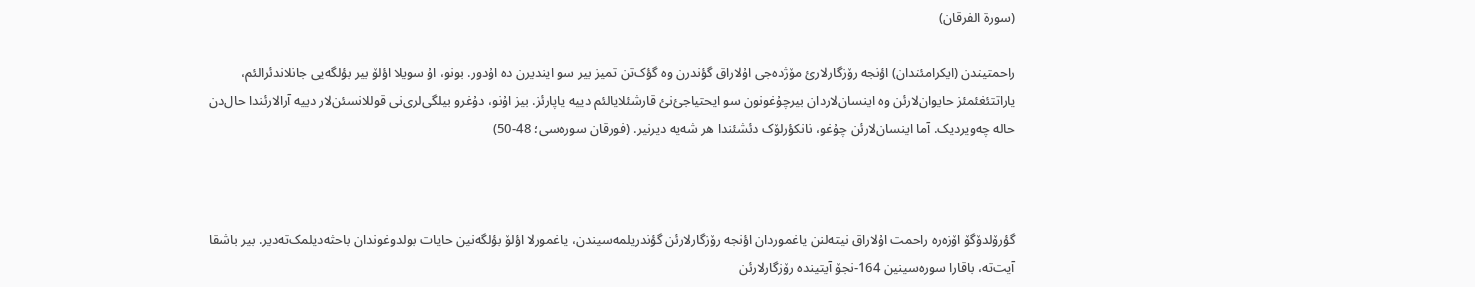(سورة الفرقان)

راحمتیندن (ایکرامئندان) اؤنجە رۆزگارلارئ مۆژدەجی اۇلاراق گؤندرن وە گؤک‌تن تمیز بیر سو ایندیرن دە اۇدور. بونو، اۇ سویلا اؤلۆ بیر بؤلگەیی جانلاندئرالئم، یاراتتئغئمئز حایوان‌لارئن وە اینسان‌لاردان بیرچۇغونون سو ایحتیاجئ‌نئ قارشئلایالئم دییە یاپارئز. بیز اۇنو، دۇغرو بیلگی‌لری‌نی قوللانسئن‌لار دییە آرالارئندا حال‌دن حالە چەویردیک. آما اینسان‌لارئن چۇغو، نانکؤرلۆک دئشئندا هر شەیە دیرنیر. (فورقان سورەسی؛ 48-50)



گؤرۆلدۆگۆ اۆزەرە راحمت اۇلاراق نیتەلنن یاغموردان اؤنجە رۆزگارلارئن گؤندریلمەسیندن، یاغمورلا اؤلۆ بؤلگەنین حایات بولدوغوندان باحثەدیلمک‌تەدیر. بیر باشقا آیت‌تە، باقارا سورەسینین 164-نجۆ آیتیندە رۆزگارلارئن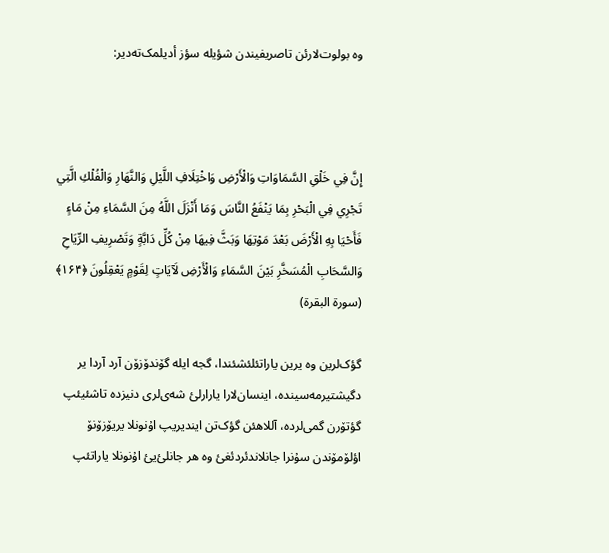وە بولوت‌لارئن تاصریفیندن شؤیلە سؤز أدیلمک‌تەدیر:



إِنَّ فِي خَلْقِ السَّمَاوَاتِ وَالْأَرْضِ وَاخْتِلَافِ اللَّيْلِ وَالنَّهَارِ وَالْفُلْكِ الَّتِي تَجْرِي فِي الْبَحْرِ بِمَا يَنْفَعُ النَّاسَ وَمَا أَنْزَلَ اللَّهُ مِنَ السَّمَاءِ مِنْ مَاءٍ فَأَحْيَا بِهِ الْأَرْضَ بَعْدَ مَوْتِهَا وَبَثَّ فِيهَا مِنْ كُلِّ دَابَّةٍ وَتَصْرِيفِ الرِّيَاحِ وَالسَّحَابِ الْمُسَخَّرِ بَيْنَ السَّمَاءِ وَالْأَرْضِ لَآيَاتٍ لِقَوْمٍ يَعْقِلُونَ ﴿۱۶۴﴾ (سورة البقرة)

گؤک‌لرین وە یرین یاراتئلئشئندا، گجە ایلە گۆندۆزۆن آرد آردا یر دگیشتیرمەسیندە، اینسان‌لارا یارارلئ شەی‌لری دنیزدە تاشئیئپ گؤتۆرن گمی‌لردە، آللاهئن گؤک‌تن ایندیریپ اۇنونلا یریۆزۆنۆ اؤلۆمۆندن سۇنرا جانلاندئردئغئ وە هر جانلئ‌یئ اۇنونلا یاراتئپ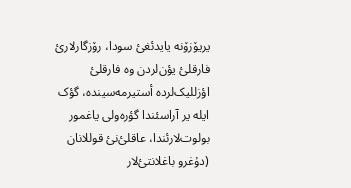یریۆزۆنە یایدئغئ سودا، رۆزگارلارئ فارقلئ یؤن‌لردن وە فارقلئ اؤزللیک‌لردە أستیرمەسیندە، گؤک ایلە یر آراسئندا گؤرەولی یاغمور بولوت‌لارئندا، عاقلئ‌نئ قوللانان (دۇغرو باغلانتئ‌لار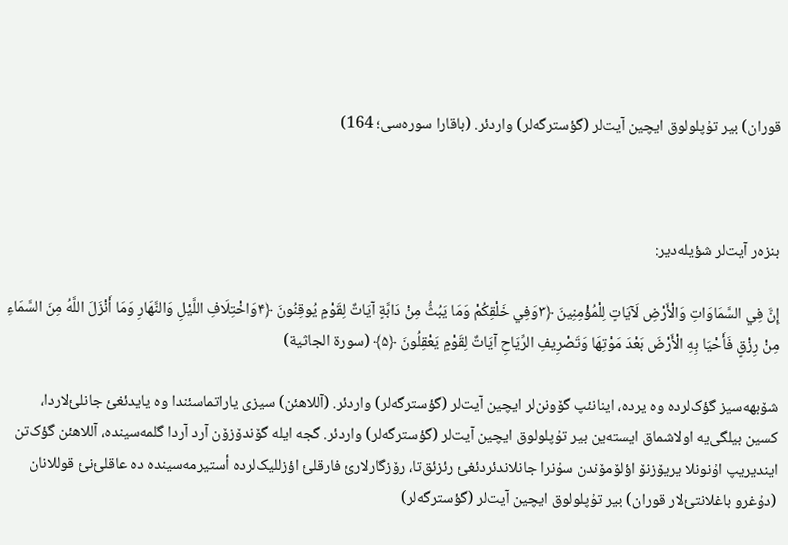قوران) بیر تۇپلولوق ایچین آیت‌لر (گؤسترگەلر) واردئر. (باقارا سورەسی؛ 164)



بنزەر آیت‌لر شؤیلەدیر:

إِنَّ فِي السَّمَاوَاتِ وَالْأَرْضِ لَآيَاتٍ لِلْمُؤْمِنِينَ ﴿۳وَفِي خَلْقِكُمْ وَمَا يَبُثُّ مِنْ دَابَّةٍ آيَاتٌ لِقَوْمٍ يُوقِنُونَ ﴿۴وَاخْتِلَافِ اللَّيْلِ وَالنَّهَارِ وَمَا أَنْزَلَ اللَّهُ مِنَ السَّمَاءِ مِنْ رِزْقٍ فَأَحْيَا بِهِ الْأَرْضَ بَعْدَ مَوْتِهَا وَتَصْرِيفِ الرِّيَاحِ آيَاتٌ لِقَوْمٍ يَعْقِلُونَ ﴿۵﴾ (سورة الجاثیة)

شۆبهەسیز گؤک‌لردە وە یردە، اینانئپ گۆونن‌لر ایچین آیت‌لر (گؤسترگەلر) واردئر. (آللاهئن) سیزی یاراتماسئندا وە یایدئغئ جانلئ‌لاردا، کسین بیلگی‌یە اولاشماق ایستەین بیر تۇپلولوق ایچین آیت‌لر (گؤسترگەلر) واردئر. گجە ایلە گۆندۆزۆن آرد آردا گلمەسیندە، آللاهئن گؤک‌تن ایندیریپ اۇنونلا یریۆزنۆ اؤلۆمۆندن سۇنرا جانلاندئردئغئ رئزئق‌تا، رۆزگارلارئ فارقلئ اؤزللیک‌لردە أستیرمەسیندە دە عاقلئ‌نئ قوللانان (دۇغرو باغلانتئ‌لار قوران) بیر تۇپلولوق ایچین آیت‌لر (گؤسترگەلر)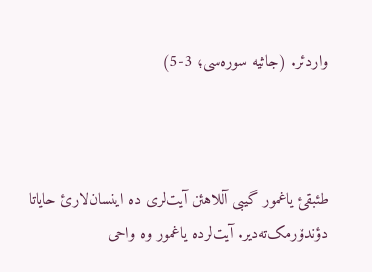واردئر. (جاثیە سورەسی؛ 3-5)



طئبقئ یاغمور گیبی آللاهئن آیت‌لری دە اینسان‌لارئ حایاتا دؤندۆرمک‌تەدیر. آیت‌لردە یاغمور وە واحی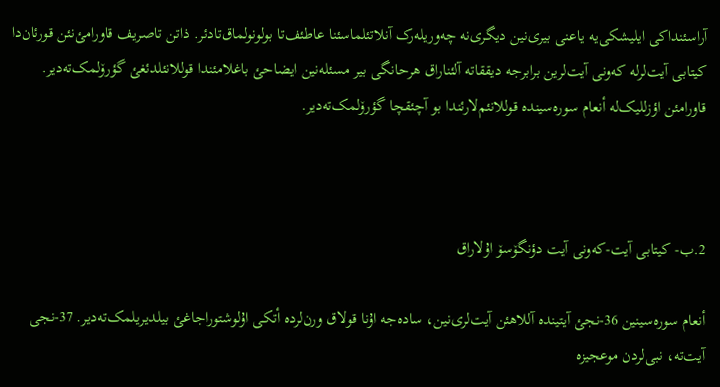آراسئنداکی ایلیشکی‌یە یاعنی بیری‌نین دیگری‌نە چەوریلەرک آنلاتئلماسئنا عاطئف‌تا بولونولماق‌تادئر. ذاتن تاصریف قاورامئ‌نئن قورئان‌دا کیتابی آیت‌لرلە کەونی آیت‌لرین برابرجە دیققاتە آلئناراق هرحانگی بیر مسئلەنین ایضاحئ باغلامئندا قوللانئلدئغئ گؤرۆلمک‌تەدیر. قاورامئن اؤزللیک‌لە أنعام سورەسیندە قوللانئم‌لارئندا بو آچئقچا گؤرۆلمک‌تەدیر.



2.ب- کیتابی آیت-کەونی آیت دؤنگۆسۆ اۇلاراق

أنعام سورەسینین 36-نجئ آیتیندە آللاهئن آیت‌لری‌نین، سادەجە اۇنا قولاق ورن‌لردە أتکی اۇلوشتوراجاغئ بیلدیریلمک‌تەدیر. 37-نجی آیت‌تە، نبی‌لردن موعجیزە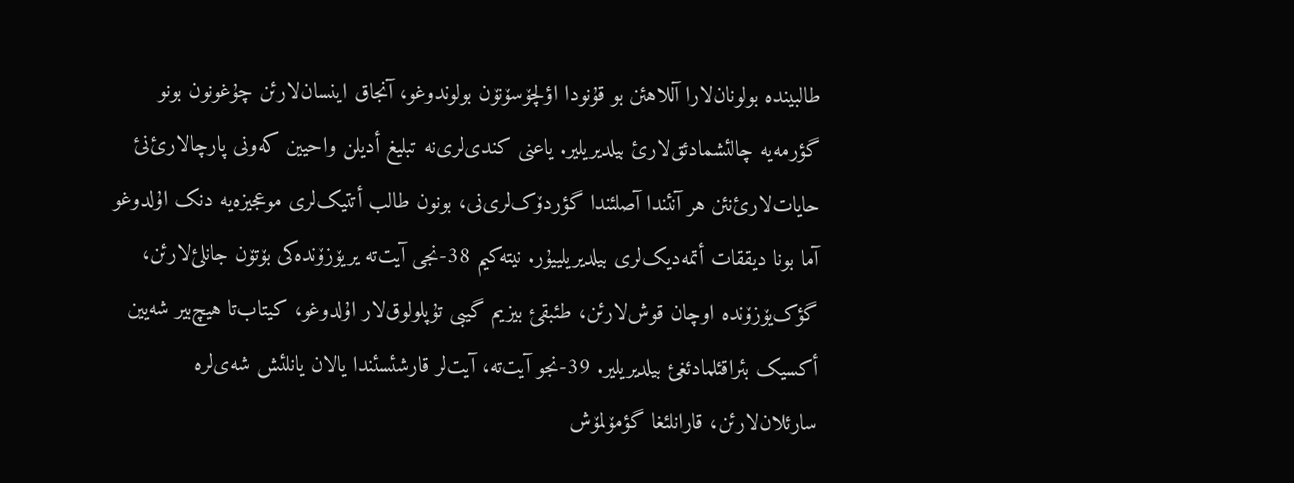طالبیندە بولونان‌لارا آللاهئن بو قۇنودا اؤلچۆسۆنۆن بولوندوغو، آنجاق اینسان‌لارئن چۇغونون بونو گؤرمەیە چالئشمادئق‌لارئ بیلدیریلیر. یاعنی کندی‌لری‌نە تبلیغ أدیلن واحیین کەونی پارچالارئ‌نئ حایات‌لارئ‌نئن هر آنئندا آصلئندا گؤردۆک‌لری‌نی، بونون طالب أتتیک‌لری موعجیزەیە دنک اۇلدوغو آما بونا دیققات أتمەدیک‌لری بیلدیریلییۇر. نیتەکیم 38-نجی آیت‌تە یریۆزۆندەکی بۆتۆن جانلئ‌لارئن، گؤک‌یۆزۆندە اوچان قوش‌لارئن، طئبقئ بیزیم گیبی تۇپلولوق‌لار اۇلدوغو، کیتاب‌تا هیچ‌بیر شەیین أکسیک بئراقئلمادئغئ بیلدیریلیر. 39-نجو آیت‌تە، آیت‌لر قارشئسئندا یالان یانلئش شەی‌لرە سارئلان‌لارئن، قارانلئغا گؤمۆلمۆش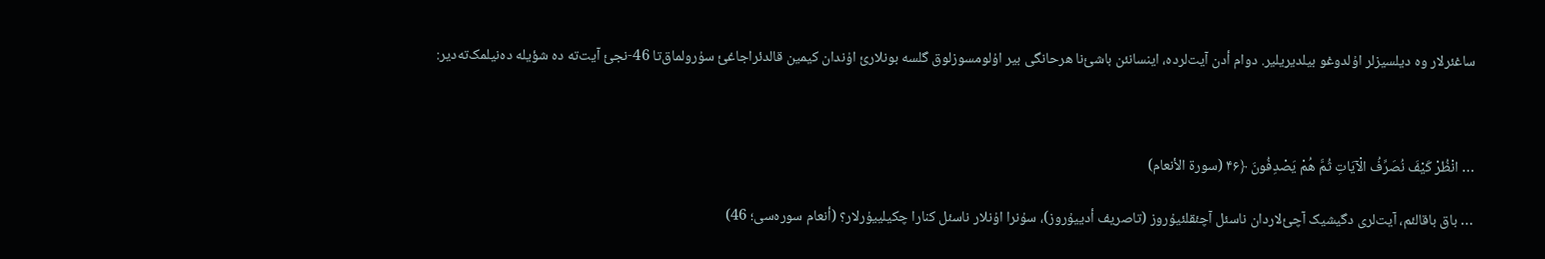ساغئرلار وە دیلسیزلر اۇلدوغو بیلدیریلیر. دوام أدن آیت‌لردە، اینسانئن باشئ‌نا هرحانگی بیر اۇلومسوزلوق گلسە بونلارئ اۇندان کیمین قالدئراجاغئ سۇرولماق‌تا 46-نجئ آیت‌تە دە شؤیلە دەنیلمک‌تەدیر:



… انْظُرْ كَيْفَ نُصَرِّفُ الْآيَاتِ ثُمَّ هُمْ يَصْدِفُونَ ﴿۴۶ (سورة الأنعام)

… باق باقالئم، آیت‌لری دگیشیک آچئ‌لاردان ناسئل آچئقلئیۇروز (تاصریف أدییۇروز)، سۇنرا اۇنلار ناسئل کنارا چکیلییۇرلار؟ (أنعام سورەسی؛ 46)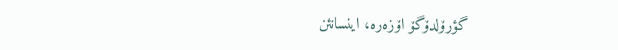گؤرۆلدۆگۆ اۆزەرە، اینسانئن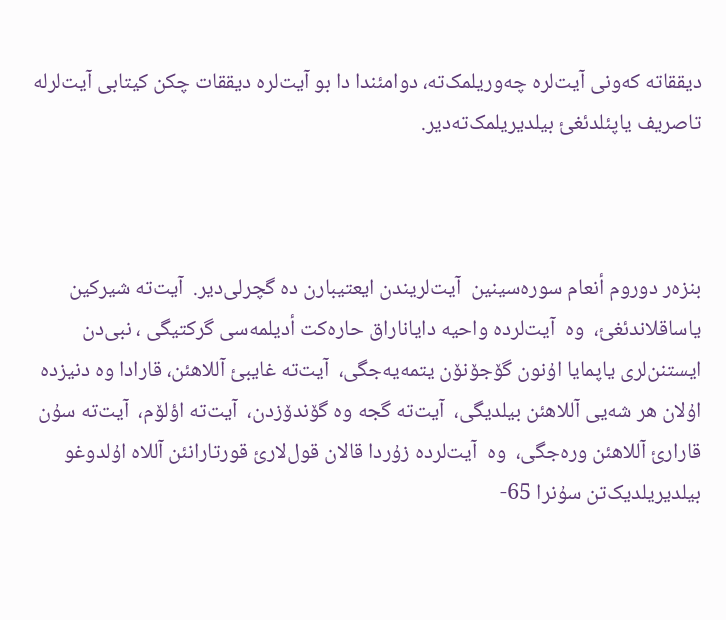دیققاتە کەونی آیت‌لرە چەوریلمک‌تە، دوامئندا دا بو آیت‌لرە دیققات چکن کیتابی آیت‌لرلە تاصریف یاپئلدئغئ بیلدیریلمک‌تەدیر.



بنزەر دوروم أنعام سورەسینین  آیت‌لریندن ایعتیبارن دە گچرلی‌دیر.  آیت‌تە شیرکین یاساقلاندئغئ،  وە  آیت‌لردە واحیە دایاناراق حارەکت أدیلمەسی گرکتیگی ، نبی‌دن ایستنن‌لری یاپمایا اۇنون گۆجۆنۆن یتمەیەجگی،  آیت‌تە غایبئ آللاهئن، قارادا وە دنیزدە اۇلان هر شەیی آللاهئن بیلدیگی،  آیت‌تە گجە وە گۆندۆزدن،  آیت‌تە اؤلۆم،  آیت‌تە سۇن قارارئ آللاهئن ورەجگی،  وە  آیت‌لردە زۇردا قالان قول‌لارئ قورتارانئن آللاە اۇلدوغو بیلدیریلدیک‌تن سۇنرا 65-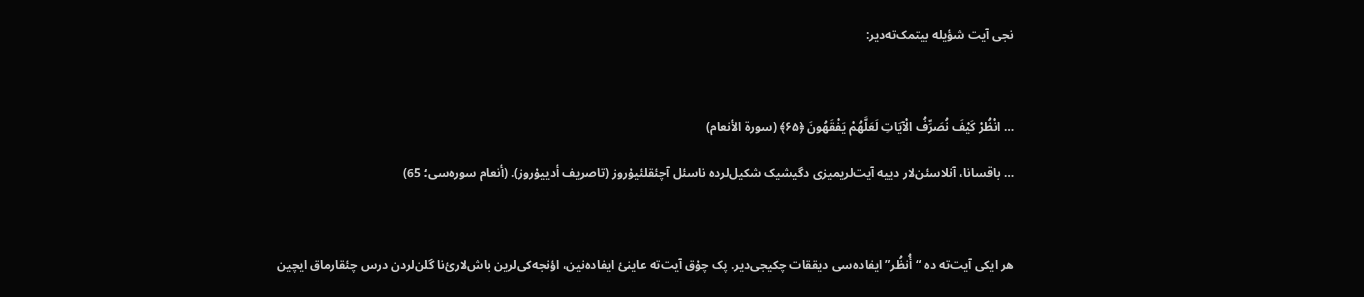نجی آیت شؤیلە بیتمک‌تەدیر:



… انْظُرْ كَيْفَ نُصَرِّفُ الْآيَاتِ لَعَلَّهُمْ يَفْقَهُونَ ﴿۶۵﴾ (سورة الأنعام)

… باقسانا، آنلاسئن‌لار دییە آیت‌لریمیزی دگیشیک شکیل‌لردە ناسئل آچئقلئیۇروز (تاصریف أدییۇروز). (أنعام سورەسی؛ 65)



هر ایکی آیت‌تە دە “أُنظُر” ایفادەسی دیققات چکیجی‌دیر. پک چۇق آیت‌تە عاینئ ایفادەنین، اؤنجەکی‌لرین باش‌لارئ‌نا گلن‌لردن درس چئقارماق ایچین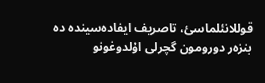قوللانئلماسئ، تاصریف ایفادەسیندە دە بنزەر دورومون گچرلی اۇلدوغونو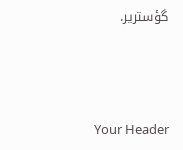گؤستریر.



Your Header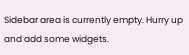Sidebar area is currently empty. Hurry up and add some widgets.